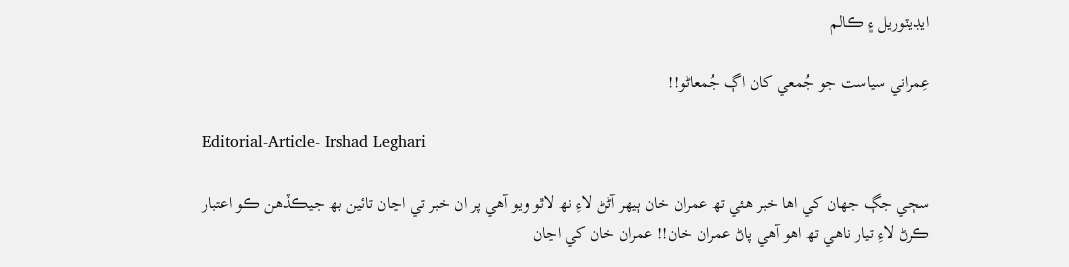ايڊيٽوريل ۽ ڪالم

عِمراني سياست جو جُمعي کان اڳ جُمعاڻو!!

Editorial-Article- Irshad Leghari

سڄي جڳ جھان کي اھا خبر ھئي تھ عمران خان ٻيھر آڻڻ لاءِ نھ لاٿو ويو آھي پر ان خبر تي اڃان تائين بھ جيڪڏھن ڪو اعتبار ڪرڻ لاءِ تيار ناھي تھ اھو آھي پاڻ عمران خان!! عمران خان کي اڃان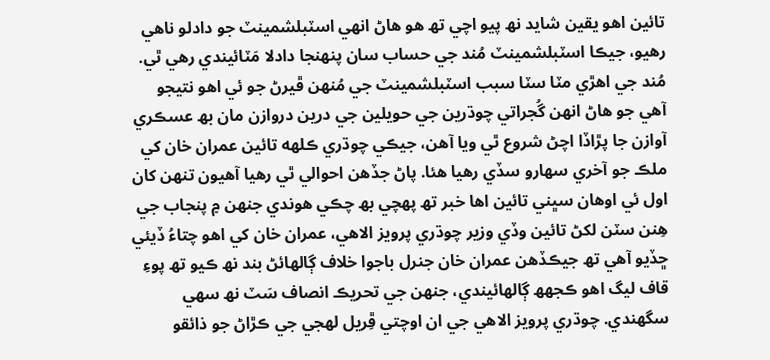تائين اھو يقين شايد نھ پيو اچي تھ ھو ھاڻ انھي اسٽبلشمينٽ جو دادلو ناھي رھيو، جيڪا اسٽبلشمينٽ مُند جي حساب سان پنھنجا دادلا مَٽائيندي رھي ٿي. مُند جي اھڙي مٽا سٽا سبب اسٽبلشمينٽ جي مُنھن ڦيرڻ جو ئي اھو نتيجو آھي جو ھاڻ انھن گُجراتي چوڌرين جي حويلين جي درين دروازن مان بھ عسڪري آوازن جا پڙاڏا اچڻ شروع ٿي ويا آھن، جيڪي چوڌري ڪلھه تائين عمران خان کي ملڪ جو آخري سھارو سڏي رھيا ھئا. پاڻ جڏھن احوالي ٿي رھيا آھيون تنھن کان اول ئي اوھان سڀني تائين اھا خبر تھ پھچي بھ چڪي ھوندي جنھن ۾ پنجاب جي ھِنن سٽن لکڻ تائين وڏي وزير چوڌري پرويز الاھي، عمران خان کي اھو چتاءُ ڏيئي ڇڏيو آھي تھ جيڪڏھن عمران خان جنرل باجوا خلاف ڳالھائڻ بند نھ ڪيو تھ پوءِ قاف ليگ اھو ڪجهھ ڳالھائيندي، جنھن جي تحريڪ انصاف سَٽ نھ سھي سگھندي. چوڌري پرويز الاھي جي ان اوچتي ڦِريل لھجي جي ڪڙاڻ جو ذائقو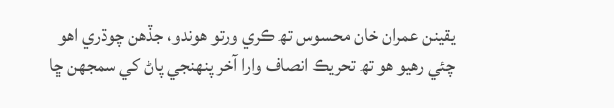يقينن عمران خان محسوس تھ ڪري ورتو ھوندو، جڏھن چوڌري اھو چئي رھيو ھو تھ تحريڪ انصاف وارا آخر پنھنجي پاڻ کي سمجھن ڇا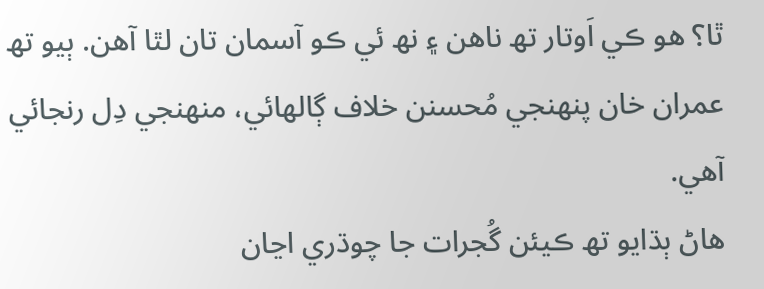ٿا؟ ھو ڪي اَوتار تھ ناھن ۽ نھ ئي ڪو آسمان تان لٿا آھن. ٻيو تھ عمران خان پنھنجي مُحسنن خلاف ڳالھائي، منھنجي دِل رنجائي آھي.
ھاڻ ٻڌايو تھ ڪيئن گُجرات جا چوڌري اڃان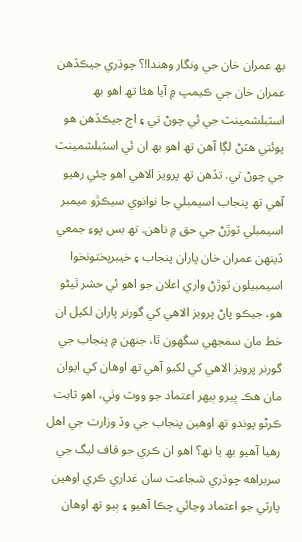بھ عمران خان جي ونگار وھندا!؟ چوڌري جيڪڏھن عمران خان جي ڪيمپ ۾ آيا ھئا تھ اھو بھ اسٽبلشمينٽ جي ئي چوڻ تي ۽ اڄ جيڪڏھن ھو پوئتي ھٽڻ لڳا آھن تھ اھو بھ ان ئي اسٽبلشمينٽ جي چوڻ تي. تڏھن تھ پرويز الاھي اھو چئي رھيو آھي تھ پنجاب اسيمبلي جا نوانوي سيڪڙو ميمبر اسيمبلي ٽوڙڻ جي حق ۾ ناھن. تھ بس پوءِ جمعي ڏينھن عمران خان پاران پنجاب ۽ خيبرپختونخوا اسيمبيلون ٽوڙڻ واري اعلان جو اھو ئي حشر ٿيڻو ھو، جيڪو پاڻ پرويز الاھي کي گورنر پاران لکيل ان خط مان سمجھي سگھون ٿا، جنھن ۾ پنجاب جي گورنر پرويز الاھي کي لکيو آھي تھ اوھان کي ايوان مان ھڪ ڀيرو ٻيھر اعتماد جو ووٽ وٺي، اھو ثابت ڪرڻو پوندو تھ اوھين پنجاب جي وڏ وزارت جي اھل رھيا آھيو بھ يا نھ؟ اھو ان ڪري جو قاف ليگ جي سربراھه چوڌري شجاعت سان غداري ڪري اوھين پارٽي جو اعتماد وڃائي چڪا آھيو ۽ ٻيو تھ اوھان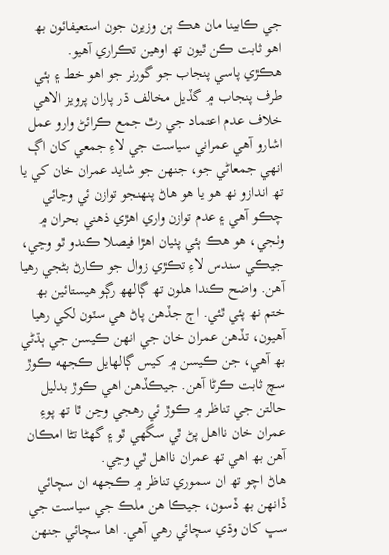جي ڪابينا مان ھڪ ٻن وزيرن جون استعيفائون بھ اھو ثابت ڪن ٿيون تھ اوھين تڪراري آھيو.
ھڪڙي پاسي پنجاب جو گورنر جو اھو خط ۽ ٻئي طرف پنجاب ۾ گڏيل مخالف ڌر پاران پرويز الاھي خلاف عدم اعتماد جي رٿ جمع ڪرائڻ وارو عمل اشارو آھي عمراني سياست جي لاءِ جمعي کان اڳ انھي جمعاڻي جو، جنھن جو شايد عمران خان کي يا تھ اندازو نھ ھو يا ھو ھاڻ پنھنجو توازن ئي وڃائي چڪو آھي ۽ عدم توازن واري اھڙي ذھني بحران ۾ وٺجي، ھو ھڪ ٻئي پٺيان اھڙا فيصلا ڪندو ٿو وڃي، جيڪي سندس لاءِ تڪڙي زوال جو ڪارڻ بڻجي رھيا آھن. واضح ڪندا ھلون تھ ڳالهھ رڳو ھيستائين بھ ختم نھ پئي ٿئي. اڄ جڏھن پاڻ ھي سٽون لکي رھيا آھيون، تڏھن عمران خان جي انھن ڪيسن جي ٻڌڻي بھ آھي، جن ڪيسن ۾ کيس ڳالھايل ڪجھه ڪوڙ سچ ثابت ڪرڻا آھن. جيڪڏھن اھي ڪوڙ بدليل حالتن جي تناظر ۾ ڪوڙ ئي رھجي وڃن ٿا تھ پوءِ عمران خان نااھل پڻ ٿي سگھي ٿو ۽ گھڻا تڻا امڪان آھن بھ اھي تھ عمران نااھل ٿي وڃي.
ھاڻ اچو تھ ان سموري تناظر ۾ ڪجھه ان سچائي ڏانھن بھ ڏسون، جيڪا ھن ملڪ جي سياست جي سڀ کان وڌي سچائي رھي آھي. اھا سچائي جنھن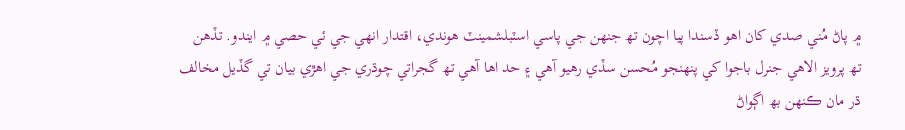۾ پاڻ مُني صدي کان اھو ڏسندا پيا اچون تھ جنھن جي پاسي اسٽبلشمينٽ ھوندي، اقتدار انھي جي ئي حصي ۾ ايندو. تڏھن تھ پرويز الاھي جنرل باجوا کي پنھنجو مُحسن سڏي رھيو آھي ۽ حد اھا آھي تھ گجراتي چوڌري جي اھڙي بيان تي گڏيل مخالف ڌر مان ڪنھن بھ اڳواڻ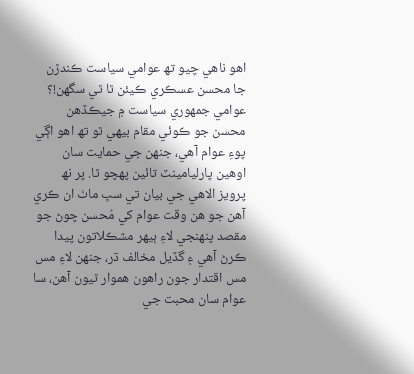اھو ناھي چيو تھ عوامي سياست ڪندڙن جا محسن عسڪري ڪيئن ٿا ٿي سگھن!؟ عوامي جمھوري سياست ۾ جيڪڏھن محسن جو ڪوئي مقام بيھي ٿو تھ اھو اڳي پوءِ عوام آھي، جنھن جي حمايت سان اوھين پارليامينٽ تائين پھچو ٿا. پر نھ پرويز الاھي جي بيان تي سڀ ماٺ ان ڪري آھن جو ھن وقت عوام کي مُحسن چوڻ جو مقصد پنھنجي لاءِ ٻيھر مشڪلاتون پيدا ڪرڻ آھي ۽ گڏيل مخالف ڌر، جنھن لاءِ مس مس اقتدار جون راھون ھموار ٿيون آھن، سا عوام سان محبت جي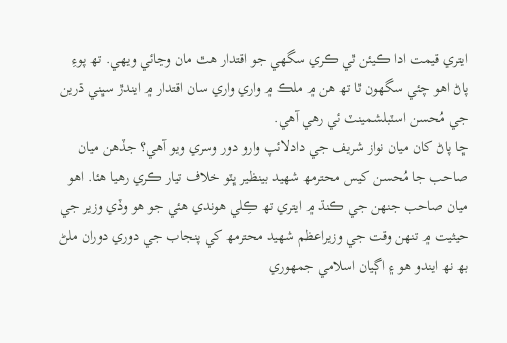ايتري قيمت ادا ڪيئن ٿي ڪري سگھي جو اقتدار ھٿ مان وڃائي ويھي. تھ پوءِ پاڻ اھو چئي سگھون ٿا تھ ھن ۾ ملڪ ۾ واري واري سان اقتدار ۾ ايندڙ سڀني ڌرين جي مُحسن اسٽبلشمينٽ ئي رھي آھي.
ڇا پاڻ کان ميان نواز شريف جي دادلائپ وارو دور وسري ويو آھي؟ جڏھن ميان صاحب جا مُحسن کيس محترمھ شھيد بينظير ڀٽو خلاف تيار ڪري رھيا ھئا. اھو ميان صاحب جنھن جي ڪنڌ ۾ ايتري تھ ڪِلي ھوندي ھئي جو ھو وڏي وزير جي حيثيت ۾ تنھن وقت جي وزيراعظم شھيد محترمھ کي پنجاب جي دوري دوران ملڻ بھ نھ ايندو ھو ۽ اڳيان اسلامي جمھوري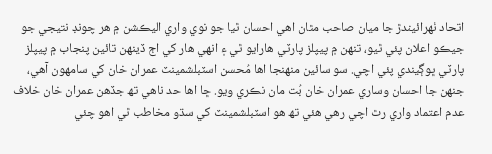اتحاد ٺھرائيندڙ جا ميان صاحب مٿان اھي احسان ٿيا جو نوي واري اليڪشن ۾ ھر چونڊ نتيجي جو جيڪو اعلان پئي ٿيو، تنھن ۾ پيپلز پارٽي ھارايو ٿي ۽ انھي ھار کي اڄ ڏينھن تائين پنجاب ۾ پيپلز پارٽي ڀوڳيندي پئي اچي. سو سائين منھنجا اھا مُحسن اسٽبلشمينٽ عمران خان کي سامھون آھي، جنھن جا احسان وساري عمران خان بُت مان نڪري ويو. ڇا اھا حد ناھي تھ جڏھن عمران خان خلاف عدم اعتماد واري رٿ اچي رھي ھئي تھ ھو اسٽبلشمينٽ کي سڌو مخاطب ٿي اھو چئي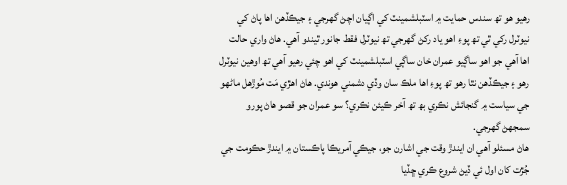رھيو ھو تھ سندس حمايت ۾ اسٽبلشمينٽ کي اڳيان اچڻ گھرجي ۽ جيڪڏھن اھا پاڻ کي نيوٽرل رکي ٿي تھ پوءِ اھو ياد رکڻ گھرجي تھ نيوٽرل فقط جانور ٿيندو آھي. ھاڻ واري حالت اھا آھي جو اھو ساڳيو عمران خان ساڳي اسٽبلشمينٽ کي اھو چئي رھيو آھي تھ اوھين نيوٽرل رھو ۽ جيڪڏھن نٿا رھو تھ پوءِ اھا ملڪ سان وڏي دشمني ھوندي. ھاڻ اھڙي مَت مُوڙھل ماڻھو جي سياست ۾ گنجائش نڪري بھ تھ آخر ڪيئن نڪري؟ سو عمران جو قصو ھاڻ پورو سمجھڻ گھرجي.
ھاڻ مسئلو آھي ان ايندڙ وقت جي اشارن جو، جيڪي آمريڪا پاڪستان ۾ ايندڙ حڪومت جي جُڙت کان اول ئي ڏيڻ شروع ڪري ڇڏيا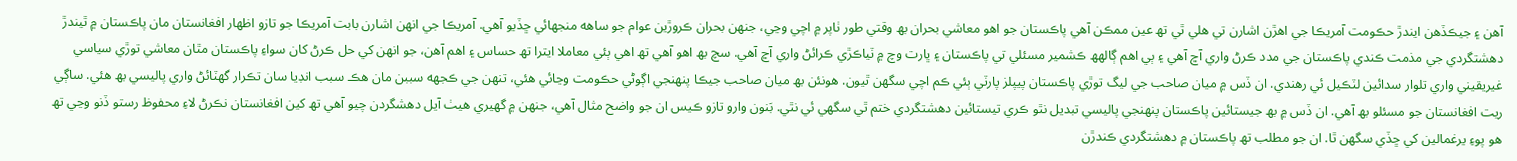آھن ۽ جيڪڏھن ايندڙ حڪومت آمريڪا جي اھڙن اشارن تي ھلي ٿي تھ عين ممڪن آھي پاڪستان جو اھو معاشي بحران بھ وقتي طور ٺاپر ۾ اچي وڃي، جنھن بحران ڪروڙين عوام جو ساھه منجھائي ڇڏيو آھي. آمريڪا جي انھن اشارن بابت آمريڪا جو تازو اظھار افغانستان مان پاڪستان ۾ ٿيندڙ دھشتگردي جي مذمت ڪندي پاڪستان جي مدد ڪرڻ واري آڇ آھي ۽ ٻي اھم ڳالهھ ڪشمير مسئلي تي پاڪستان ۽ ڀارت وچ ۾ ٽياڪڙي ڪرائڻ واري آڇ آھي. سچ بھ اھو آھي تھ اھي ٻئي معاملا ايترا تھ حساس ۽ اھم آھن، جو انھن کي حل ڪرڻ کان سواءِ پاڪستان مٿان معاشي توڙي سياسي غيريقيني واري تلوار سدائين لٽڪيل ئي رھندي. ان ڏس ۾ ميان صاحب جي ليگ توڙي پاڪستان پيپلز پارٽي ٻئي ڪم اچي سگھن ٿيون. ھونئن بھ ميان صاحب جيڪا پنھنجي اڳوڻي حڪومت وڃائي ھئي، تنھن جي ڪجھه سببن مان ھڪ سبب انڊيا سان تڪرار گھٽائڻ واري پاليسي بھ ھئي. ساڳي ريت افغانستان جو مسئلو بھ آھي. ان ڏس ۾ بھ جيستائين پاڪستان پنھنجي پاليسي تبديل نٿو ڪري تيستائين دھشتگردي ختم ٿي سگھي ئي نٿي. بَنون وارو تازو ڪيس ان جو واضح مثال آھي، جنھن ۾ گھيري ھيٺ آيل دھشگردن چيو آھي تھ کين افغانستان نڪرڻ لاءِ محفوظ رستو ڏنو وڃي تھ ھو پوءِ يرغمالين کي ڇڏي سگھن ٿا. ان جو مطلب تھ پاڪستان ۾ دھشتگردي ڪندڙن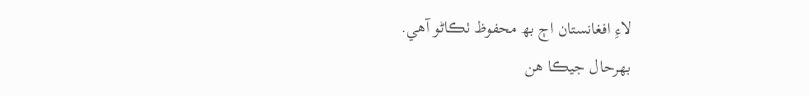لاءِ افغانستان اڄ بھ محفوظ ٺڪاڻو آھي.
بھرحال جيڪا ھن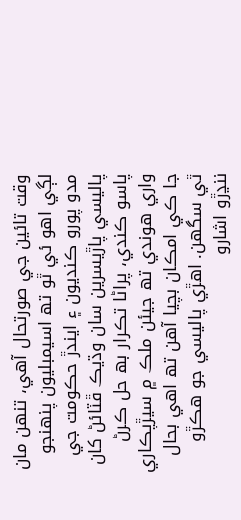وقت تائين جي صورتحال آھي، تنھن مان لڳي اھو ئي ٿو تھ اسيمبليون پنھنجو مدو پورو ڪنديون ۽ ايندڙ حڪومت جي پاليسي پاڙيسرين سان وڌيڪ ڦٽائڻ کان پاسو ڪندي، پراڻا تڪرار بھ حل ڪرڻ واري ھوندي تھ جيئن ملڪ ۾ سيڙپڪاري جا ڪي امڪان بچيا آھن تھ اھي بحال ٿي سگھن. اھڙي پاليسي جو ھڪڙو ننڍڙو اشارو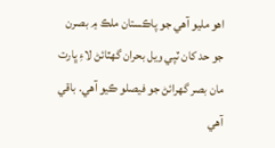اھو مليو آھي جو پاڪستان ملڪ ۾ بصرن جو حد کان ٽپي ويل بحران گھٽائڻ لاءِ ڀارت مان بصر گھرائڻ جو فيصلو ڪيو آھي. باقي آھي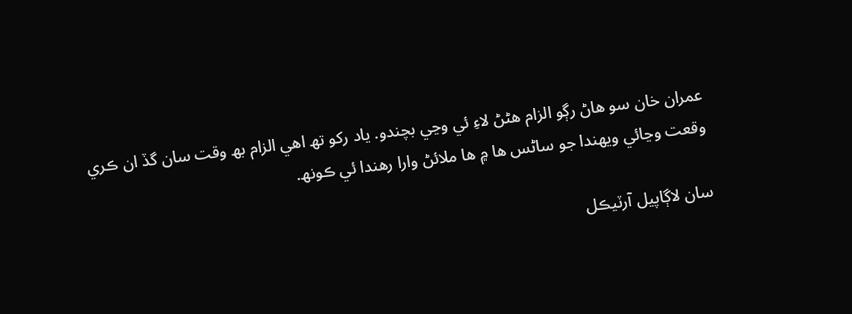عمران خان سو ھاڻ رڳو الزام ھڻڻ لاءِ ئي وڃي بچندو. ياد رکو تھ اھي الزام بھ وقت سان گڏ ان ڪري وقعت وڃائي ويھندا جو ساڻس ھا ۾ ھا ملائڻ وارا رھندا ئي ڪونھ.

سان لاڳاپيل آرٽيڪل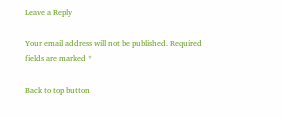Leave a Reply

Your email address will not be published. Required fields are marked *

Back to top button